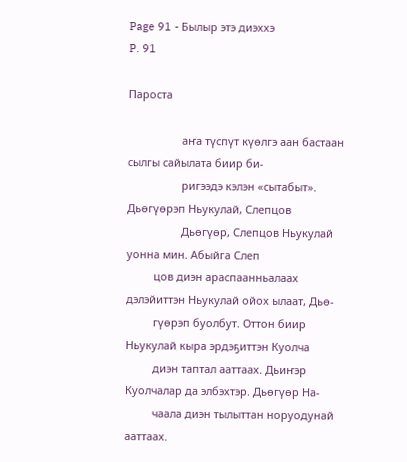Page 91 - Былыр этэ диэххэ
P. 91

Пароста

                  аҥа түспүт күөлгэ аан бастаан сылгы сайылата биир би-
                  ригээдэ кэлэн «сытабыт». Дьөгүөрэп Ньукулай, Слепцов
                  Дьөгүөр, Слепцов Ньукулай уонна мин. Абыйга Слеп
         цов диэн араспаанньалаах дэлэйиттэн Ньукулай ойох ылаат, Дьө-
         гүөрэп буолбут. Оттон биир Ньукулай кыра эрдэҕиттэн Куолча
         диэн таптал ааттаах. Дьиҥэр Куолчалар да элбэхтэр. Дьөгүөр На-
         чаала диэн тылыттан норуодунай ааттаах.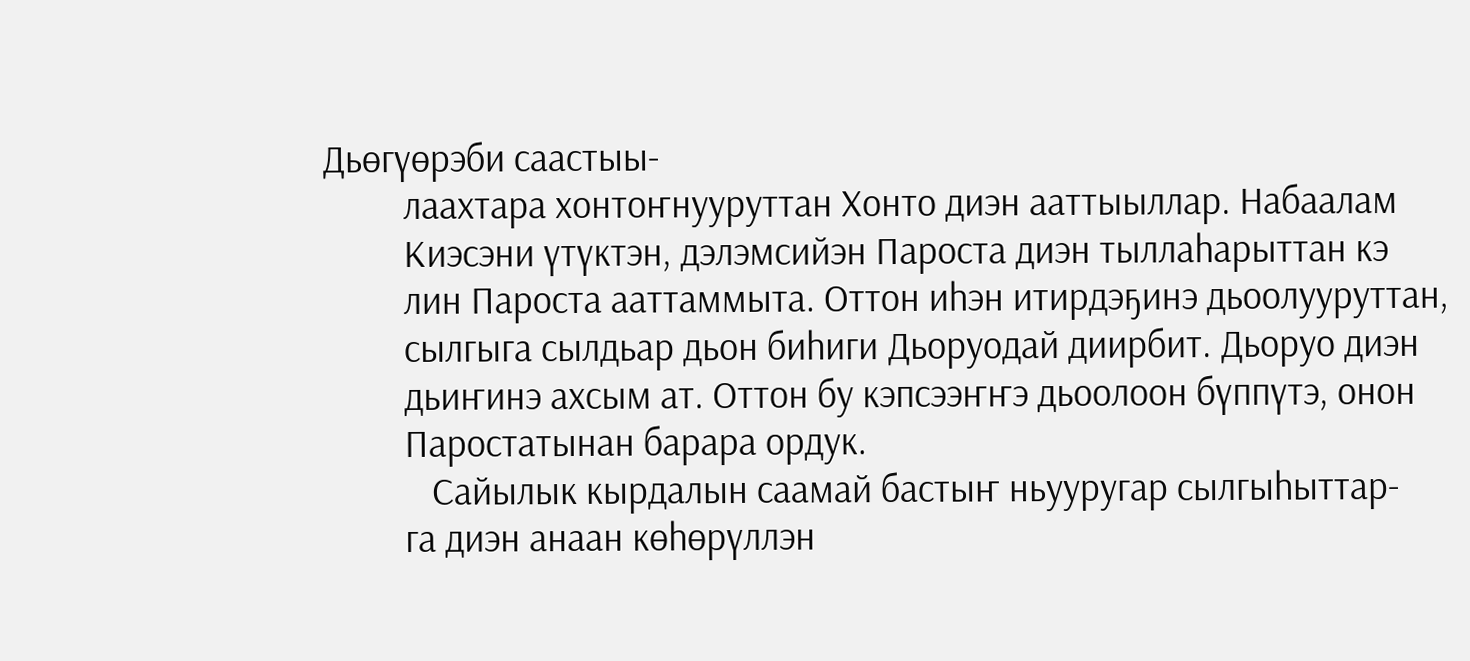Дьөгүөрэби саастыы-
         лаахтара хонтоҥнууруттан Хонто диэн ааттыыллар. Набаалам
         Киэсэни үтүктэн, дэлэмсийэн Пароста диэн тыллаһарыттан кэ
         лин Пароста ааттаммыта. Оттон иһэн итирдэҕинэ дьоолууруттан,
         сылгыга сылдьар дьон биһиги Дьоруодай диирбит. Дьоруо диэн
         дьиҥинэ ахсым ат. Оттон бу кэпсээҥҥэ дьоолоон бүппүтэ, онон
         Паростатынан барара ордук.
            Сайылык кырдалын саамай бастыҥ ньууругар сылгыһыттар-
         га диэн анаан көһөрүллэн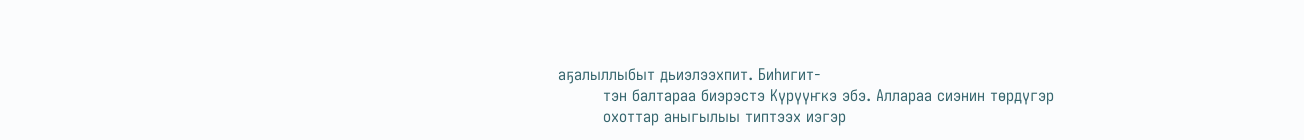аҕалыллыбыт дьиэлээхпит. Биһигит-
         тэн балтараа биэрэстэ Күрүүҥкэ эбэ. Аллараа сиэнин төрдүгэр
         охоттар аныгылыы типтээх иэгэр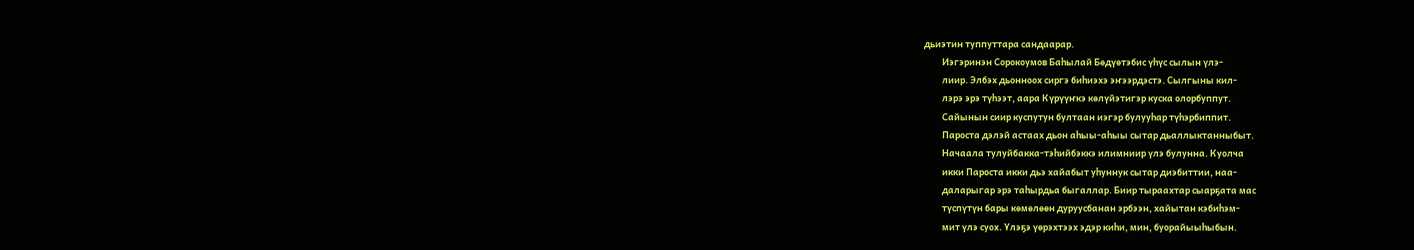дьиэтин туппуттара сандаарар.
         Иэгэринэн Сорокоумов Баһылай Бөдүөтэбис үһүс сылын үлэ-
         лиир. Элбэх дьонноох сиргэ биһиэхэ эҥээрдэстэ. Сылгыны кил-
         лэрэ эрэ түһээт, аара Күрүүҥкэ көлүйэтигэр куска олорбуппут.
         Сайынын сиир куспутун бултаан иэгэр булууһар түһэрбиппит.
         Пароста дэлэй астаах дьон аһыы-аһыы сытар дьаллыктанныбыт.
         Начаала тулуйбакка-тэһийбэккэ илимниир үлэ булунна. Куолча
         икки Пароста икки дьэ хайабыт уһуннук сытар диэбиттии, наа-
         даларыгар эрэ таһырдьа быгаллар. Биир тыраахтар сыарҕата мас
         түспүтүн бары көмөлөөн дуруусбанан эрбээн, хайытан кэбиһэм-
         мит үлэ суох. Үлэҕэ үөрэхтээх эдэр киһи, мин, буорайыыһыбын.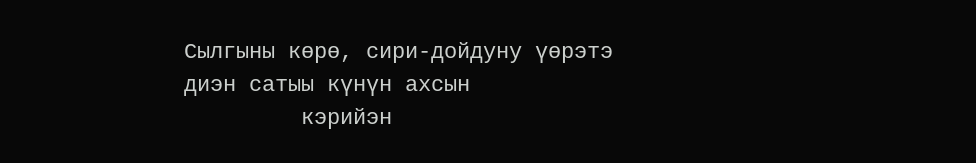Сылгыны көрө, сири-дойдуну үөрэтэ диэн сатыы күнүн ахсын
         кэрийэн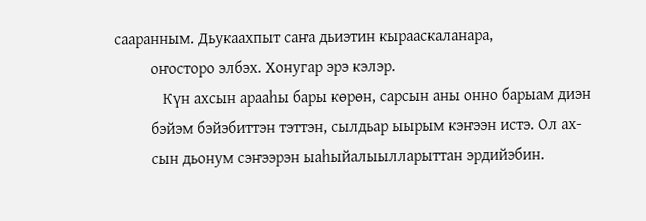сааранным. Дьукаахпыт саҥа дьиэтин кырааскаланара,
         оҥосторо элбэх. Хонугар эрэ кэлэр.
            Күн ахсын арааһы бары көрөн, сарсын аны онно барыам диэн
         бэйэм бэйэбиттэн тэттэн, сылдьар ыырым кэҥээн истэ. Ол ах-
         сын дьонум сэҥээрэн ыаһыйалыылларыттан эрдийэбин.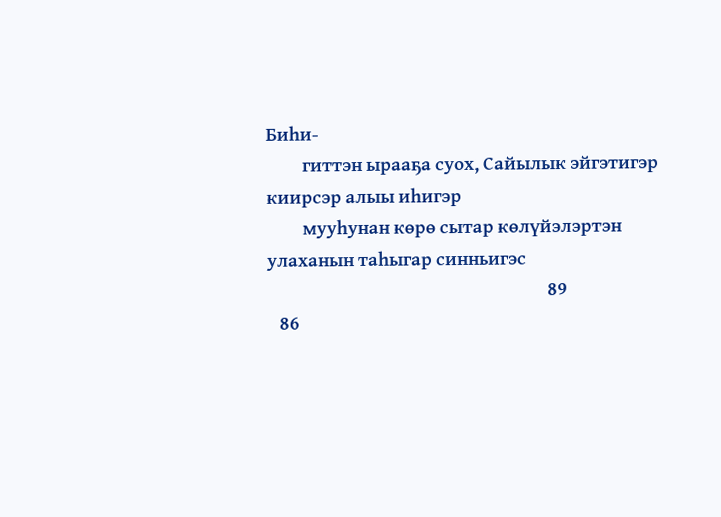Биһи-
         гиттэн ырааҕа суох, Сайылык эйгэтигэр киирсэр алыы иһигэр
         мууһунан көрө сытар көлүйэлэртэн улаханын таһыгар синньигэс
                                                                      89
   86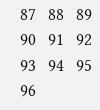87   88   89   90   91   92   93   94   95   96